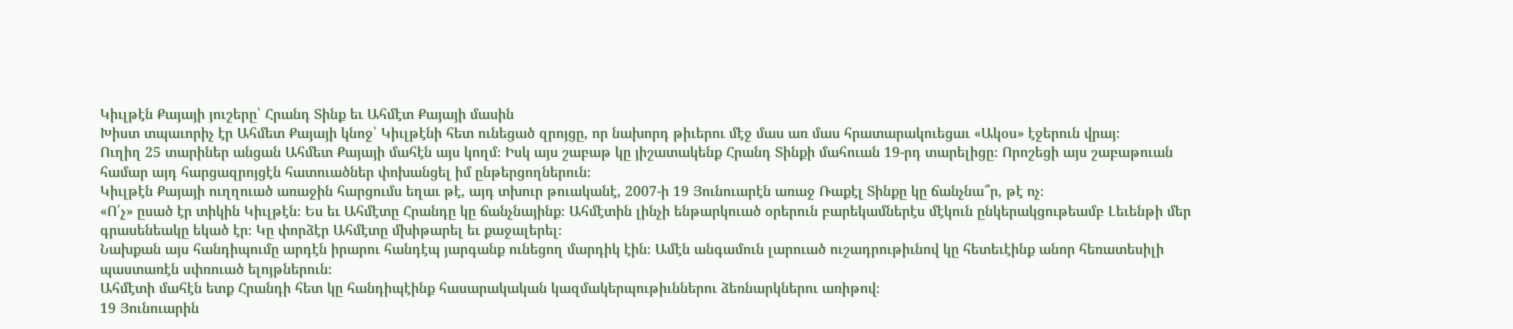Կիւլթէն Քայայի յուշերը՝ Հրանդ Տինք եւ Ահմէտ Քայայի մասին
Խիստ տպաւորիչ էր Ահմետ Քայայի կնոջ՝ Կիւլթէնի հետ ունեցած զրոյցը, որ նախորդ թիւերու մէջ մաս առ մաս հրատարակուեցաւ «Ակօս» էջերուն վրայ։
Ուղիղ 25 տարիներ անցան Ահմետ Քայայի մահէն այս կողմ։ Իսկ այս շաբաթ կը յիշատակենք Հրանդ Տինքի մահուան 19-րդ տարելիցը։ Որոշեցի այս շաբաթուան համար այդ հարցազրոյցէն հատուածներ փոխանցել իմ ընթերցողներուն։
Կիւլթէն Քայայի ուղղուած առաջին հարցումս եղաւ թէ, այդ տխուր թուականէ, 2007-ի 19 Յունուարէն առաջ Ռաքէլ Տինքը կը ճանչնա՞ր, թէ ոչ։
«Ո՛չ» ըսած էր տիկին Կիւլթէն։ Ես եւ Ահմէտը Հրանդը կը ճանչնայինք։ Ահմէտին լինչի ենթարկուած օրերուն բարեկամներէս մէկուն ընկերակցութեամբ Լեւենթի մեր գրասենեակը եկած էր։ Կը փորձէր Ահմէտը մխիթարել եւ քաջալերել։
Նախքան այս հանդիպումը արդէն իրարու հանդէպ յարգանք ունեցող մարդիկ էին։ Ամէն անգամուն լարուած ուշադրութիւնով կը հետեւէինք անոր հեռատեսիլի պաստառէն սփռուած ելոյթներուն։
Ահմէտի մահէն ետք Հրանդի հետ կը հանդիպէինք հասարակական կազմակերպութիւններու ձեռնարկներու առիթով։
19 Յունուարին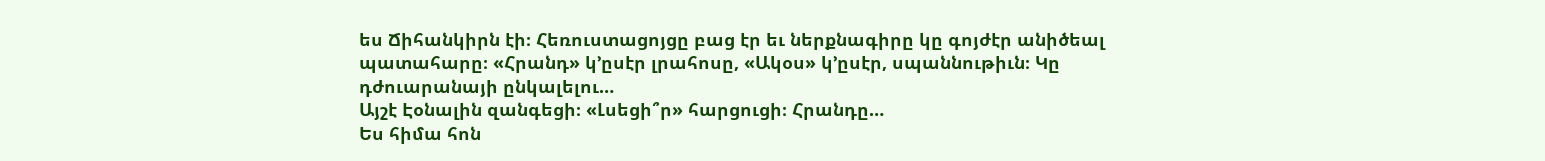ես Ճիհանկիրն էի։ Հեռուստացոյցը բաց էր եւ ներքնագիրը կը գոյժէր անիծեալ պատահարը։ «Հրանդ» կ՚ըսէր լրահոսը, «Ակօս» կ՚ըսէր, սպաննութիւն։ Կը դժուարանայի ընկալելու…
Այշէ Էօնալին զանգեցի։ «Լսեցի՞ր» հարցուցի։ Հրանդը…
Ես հիմա հոն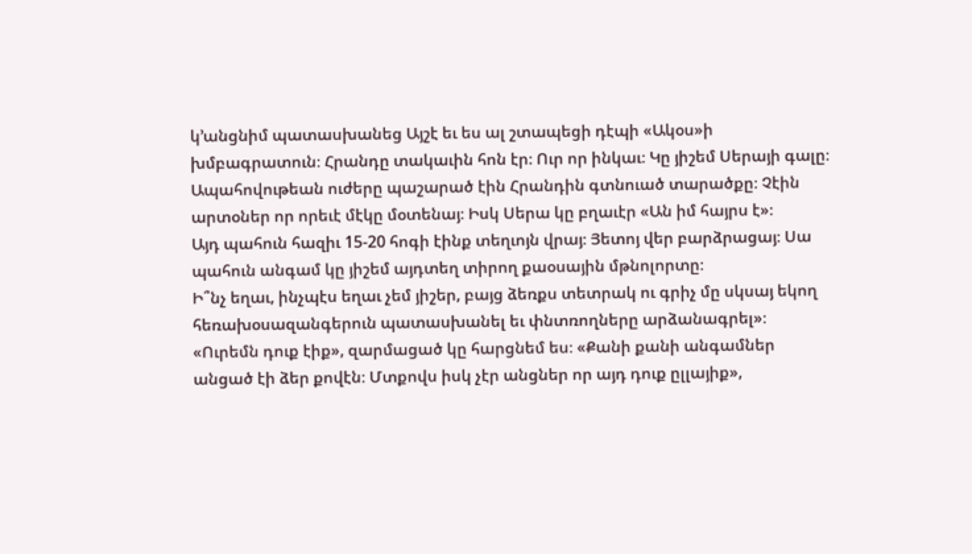կ՚անցնիմ պատասխանեց Այշէ եւ ես ալ շտապեցի դէպի «Ակօս»ի խմբագրատուն։ Հրանդը տակաւին հոն էր։ Ուր որ ինկաւ։ Կը յիշեմ Սերայի գալը։ Ապահովութեան ուժերը պաշարած էին Հրանդին գտնուած տարածքը։ Չէին արտօներ որ որեւէ մէկը մօտենայ։ Իսկ Սերա կը բղաւէր «Ան իմ հայրս է»։
Այդ պահուն հազիւ 15-20 հոգի էինք տեղւոյն վրայ։ Յետոյ վեր բարձրացայ։ Սա պահուն անգամ կը յիշեմ այդտեղ տիրող քաօսային մթնոլորտը։
Ի՞նչ եղաւ, ինչպէս եղաւ չեմ յիշեր, բայց ձեռքս տետրակ ու գրիչ մը սկսայ եկող հեռախօսազանգերուն պատասխանել եւ փնտռողները արձանագրել»։
«Ուրեմն դուք էիք», զարմացած կը հարցնեմ ես։ «Քանի քանի անգամներ անցած էի ձեր քովէն։ Մտքովս իսկ չէր անցներ որ այդ դուք ըլլայիք»,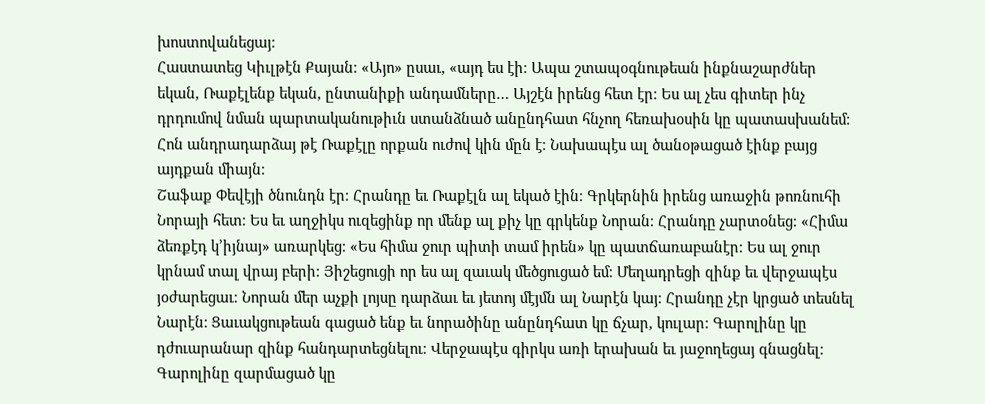խոստովանեցայ։
Հաստատեց Կիւլթէն Քայան։ «Այո» ըսաւ, «այդ ես էի։ Ապա շտապօգնութեան ինքնաշարժներ եկան, Ռաքէլենք եկան, ընտանիքի անդամները… Այշէն իրենց հետ էր։ Ես ալ չես գիտեր ինչ դրդումով նման պարտականութիւն ստանձնած անընդհատ հնչող հեռախօսին կը պատասխանեմ։ Հոն անդրադարձայ թէ Ռաքէլը որքան ուժով կին մըն է։ Նախապէս ալ ծանօթացած էինք բայց այդքան միայն։
Շաֆաք Փեվէյի ծնունդն էր։ Հրանդը եւ Ռաքէլն ալ եկած էին։ Գրկերնին իրենց առաջին թոռնուհի Նորայի հետ։ Ես եւ աղջիկս ուզեցինք որ մենք ալ քիչ կը գրկենք Նորան։ Հրանդը չարտօնեց։ «Հիմա ձեռքէդ կ՚իյնայ» առարկեց։ «Ես հիմա ջուր պիտի տամ իրեն» կը պատճառաբանէր։ Ես ալ ջուր կրնամ տալ վրայ բերի։ Յիշեցուցի որ ես ալ զաւակ մեծցուցած եմ։ Մեղադրեցի զինք եւ վերջապէս յօժարեցաւ։ Նորան մեր աչքի լոյսը դարձաւ եւ յետոյ մէյմն ալ Նարէն կայ։ Հրանդը չէր կրցած տեսնել Նարէն։ Ցաւակցութեան գացած ենք եւ նորածինը անընդհատ կը ճչար, կուլար։ Գարոլինը կը դժուարանար զինք հանդարտեցնելու։ Վերջապէս գիրկս առի երախան եւ յաջողեցայ գնացնել։ Գարոլինը զարմացած կը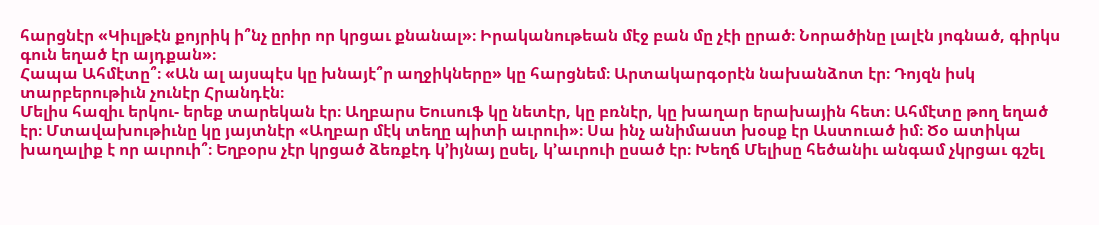հարցնէր «Կիւլթէն քոյրիկ ի՞նչ ըրիր որ կրցաւ քնանալ»։ Իրականութեան մէջ բան մը չէի ըրած։ Նորածինը լալէն յոգնած, գիրկս գուն եղած էր այդքան»։
Հապա Ահմէտը՞։ «Ան ալ այսպէս կը խնայէ՞ր աղջիկները» կը հարցնեմ։ Արտակարգօրէն նախանձոտ էր։ Դոյզն իսկ տարբերութիւն չունէր Հրանդէն։
Մելիս հազիւ երկու- երեք տարեկան էր։ Աղբարս Եուսուֆ կը նետէր, կը բռնէր, կը խաղար երախային հետ։ Ահմէտը թող եղած էր։ Մտավախութիւնը կը յայտնէր «Աղբար մէկ տեղը պիտի աւրուի»։ Սա ինչ անիմաստ խօսք էր Աստուած իմ։ Ծօ ատիկա խաղալիք է որ աւրուի՞։ Եղբօրս չէր կրցած ձեռքէդ կ՚իյնայ ըսել, կ՚աւրուի ըսած էր։ Խեղճ Մելիսը հեծանիւ անգամ չկրցաւ գշել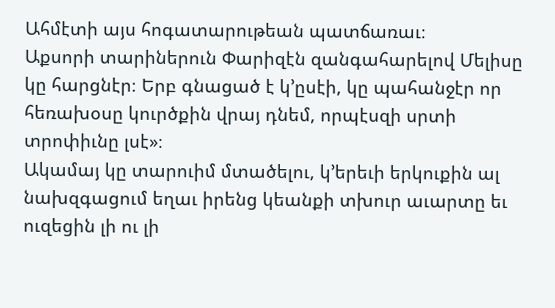Ահմէտի այս հոգատարութեան պատճառաւ։
Աքսորի տարիներուն Փարիզէն զանգահարելով Մելիսը կը հարցնէր։ Երբ գնացած է կ՚ըսէի, կը պահանջէր որ հեռախօսը կուրծքին վրայ դնեմ, որպէսզի սրտի տրոփիւնը լսէ»։
Ակամայ կը տարուիմ մտածելու, կ՚երեւի երկուքին ալ նախզգացում եղաւ իրենց կեանքի տխուր աւարտը եւ ուզեցին լի ու լի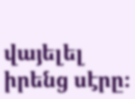վայելել իրենց սէրը։